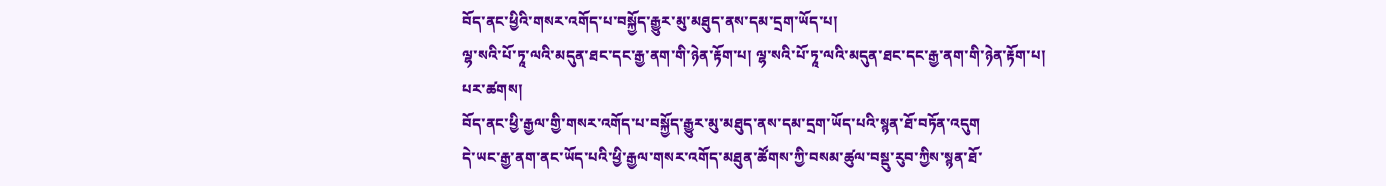བོད་ནང་ཕྱིའི་གསར་འགོད་པ་བསྐྱོད་རྒྱུར་མུ་མཐུད་ནས་དམ་དྲག་ཡོད་པ།
ལྷ་སའི་པོ་ཏཱ་ལའི་མདུན་ཐང་དང་རྒྱ་ནག་གི་ཉེན་རྟོག་པ། ལྷ་སའི་པོ་ཏཱ་ལའི་མདུན་ཐང་དང་རྒྱ་ནག་གི་ཉེན་རྟོག་པ།
པར་ཚགས།
བོད་ནང་ཕྱི་རྒྱལ་གྱི་གསར་འགོད་པ་བསྐྱོད་རྒྱུར་མུ་མཐུད་ནས་དམ་དྲག་ཡོད་པའི་སྙན་ཐོ་བཏོན་འདུག
དེ་ཡང་རྒྱ་ནག་ནང་ཡོད་པའི་ཕྱི་རྒྱལ་གསར་འགོད་མཐུན་ཚོགས་ཀྱི་བསམ་ཚུལ་བསྡུ་རུབ་ཀྱིས་སྙན་ཐོ་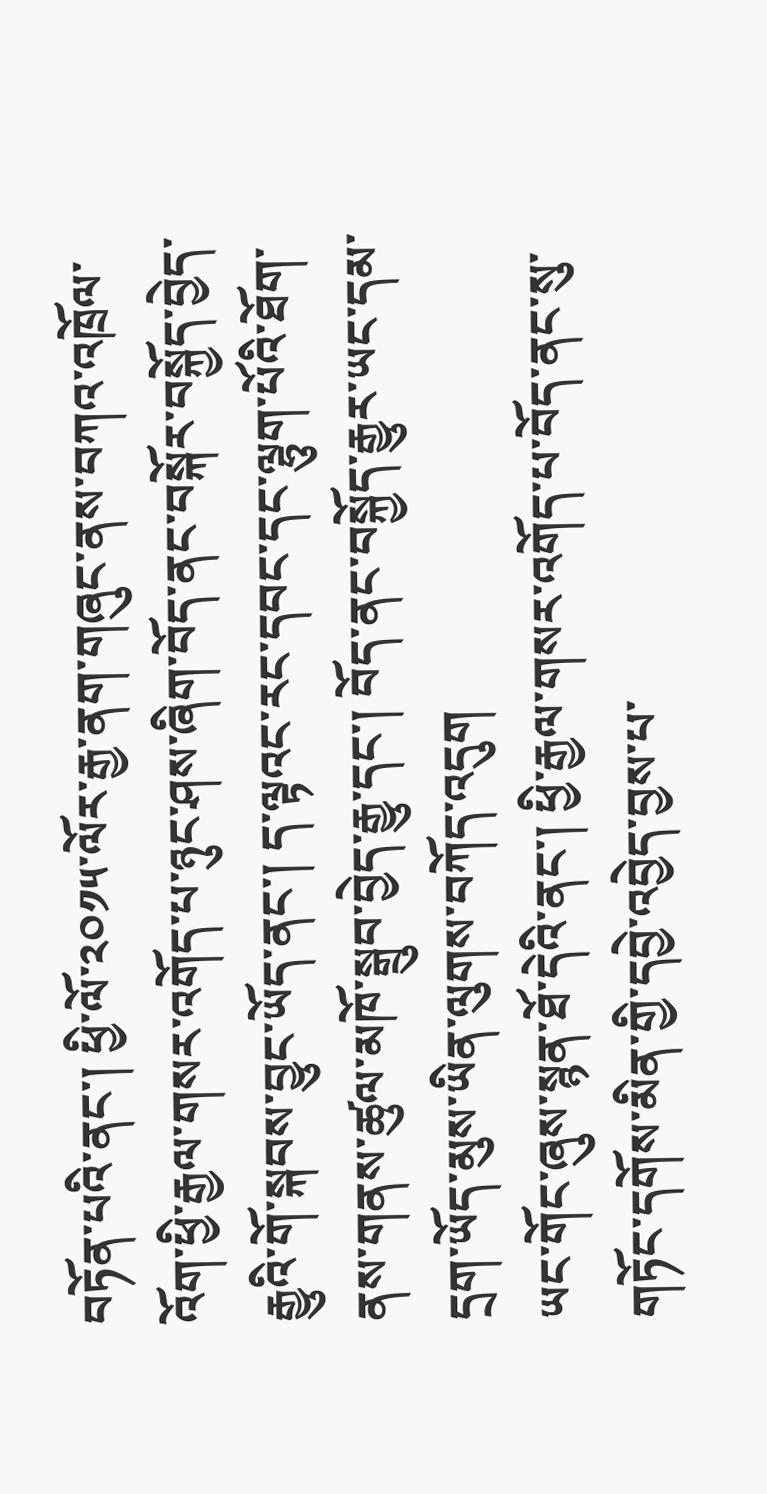བཏོན་པའི་ནང་། ཕྱི་ལོ་༢༠༡༥་ལོར་རྒྱ་ནག་གཞུང་ནས་བཀའ་འཁྲོལ་འོག་ཕྱི་རྒྱལ་གསར་འགོད་པ་ཉུང་ཤས་ཞིག་བོད་ནང་བསྐོར་བསྐྱོད་བྱེད་རྒྱུའི་གོ་སྐབས་བྱུང་ཡོད་ནང་། ད་ལྟའང་རང་དབང་དང་ལྷུག་པོའི་ཐོག་ནས་གནས་ཚུལ་མཁོ་སྒྲུབ་བྱེད་རྒྱུ་དང་། བོད་ནང་བསྐྱོད་རྒྱུར་ཡང་དམ་དྲག་ཡོད་མུས་ཡིན་ལུགས་བཀོད་འདུག
ཡང་གོང་ཞུས་སྙན་ཐོ་དེའི་ནང་། ཕྱི་རྒྱལ་གསར་འགོད་པ་བོད་ནང་སུ་གཏོང་དགོས་མིན་གྱི་དབྱེ་འབྱེད་བྱས་པ་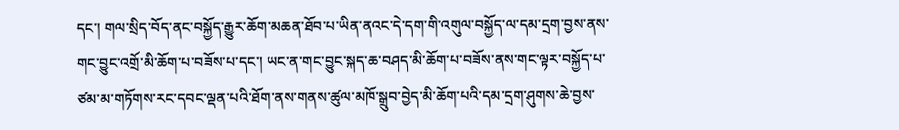དང་། གལ་སྲིད་བོད་ནང་བསྐྱོད་རྒྱུར་ཆོག་མཆན་ཐོབ་པ་ཡིན་ནའང་དེ་དག་གི་འགུལ་བསྐྱོད་ལ་དམ་དྲག་བྱས་ནས་གང་བྱུང་འགྲོ་མི་ཆོག་པ་བཟོས་པ་དང་། ཡང་ན་གང་བྱུང་སྐད་ཆ་བཤད་མི་ཆོག་པ་བཟོས་ནས་གང་ལྟར་བསྐྱོད་པ་ཙམ་མ་གཏོགས་རང་དབང་ལྡན་པའི་ཐོག་ནས་གནས་ཚུལ་མཁོ་སྒྲུབ་བྱེད་མི་ཆོག་པའི་དམ་དྲག་ཤུགས་ཆེ་བྱས་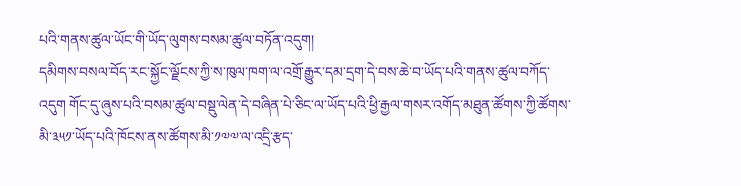པའི་གནས་ཚུལ་ཡོང་གི་ཡོད་ལུགས་བསམ་ཚུལ་བཏོན་འདུག།
དམིགས་བསལ་བོད་རང་སྐྱོང་ལྗོངས་ཀྱི་ས་ཁུལ་ཁག་ལ་འགྲོ་རྒྱུར་དམ་དྲག་དེ་བས་ཆེ་བ་ཡོད་པའི་གནས་ཚུལ་བཀོད་འདུག གོང་དུ་ཞུས་པའི་བསམ་ཚུལ་བསྡུ་ལེན་དེ་བཞིན་པེ་ཅིང་ལ་ཡོད་པའི་ཕྱི་རྒྱལ་གསར་འགོད་མཐུན་ཚོགས་ཀྱི་ཚོགས་མི་༣༥༡་ཡོད་པའི་ཁོངས་ནས་ཚོགས་མི་༡༧༧་ལ་འདྲི་རྩད་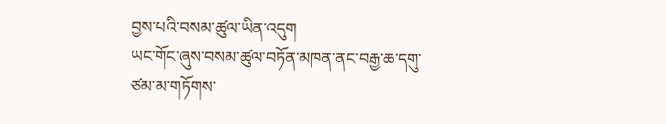བྱས་པའི་བསམ་ཚུལ་ཡིན་འདུག
ཡང་གོང་ཞུས་བསམ་ཚུལ་བཏོན་མཁན་ནང་བརྒྱ་ཆ་དགུ་ཙམ་མ་གཏོགས་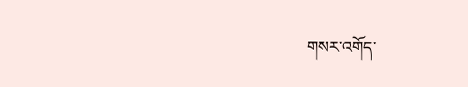གསར་འགོད་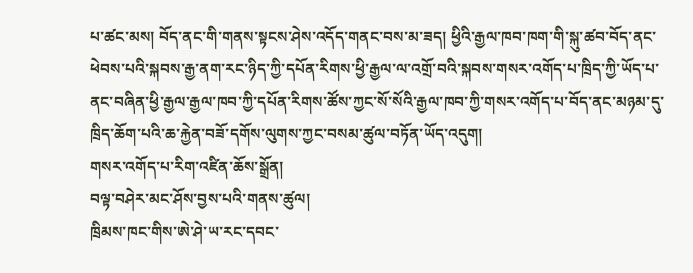པ་ཚང་མས། བོད་ནང་གི་གནས་སྟངས་ཤེས་འདོད་གནང་བས་མ་ཟད། ཕྱིའི་རྒྱལ་ཁབ་ཁག་གི་སྐུ་ཚབ་བོད་ནང་ཕེབས་པའི་སྐབས་རྒྱ་ནག་རང་ཉིད་ཀྱི་དཔོན་རིགས་ཕྱི་རྒྱལ་ལ་འགྲོ་བའི་སྐབས་གསར་འགོད་པ་ཁྲིད་ཀྱི་ཡོད་པ་ནང་བཞིན་ཕྱི་རྒྱལ་རྒྱལ་ཁབ་ཀྱི་དཔོན་རིགས་ཚོས་ཀྱང་སོ་སོའི་རྒྱལ་ཁབ་ཀྱི་གསར་འགོད་པ་བོད་ནང་མཉམ་དུ་ཁྲིད་ཆོག་པའི་ཆ་རྐྱེན་བཟོ་དགོས་ལུགས་ཀྱང་བསམ་ཚུལ་བཏོན་ཡོད་འདུག།
གསར་འགོད་པ་རིག་འཛིན་ཆོས་སྒྲོན།
བལྟ་བཤེར་མང་ཤོས་བྱས་པའི་གནས་ཚུལ།
ཁྲིམས་ཁང་གིས་ཨེ་ཤེ་ཡ་རང་དབང་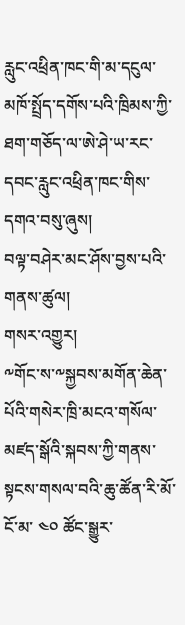རླུང་འཕྲིན་ཁང་གི་མ་དངུལ་མཁོ་སྤྲོད་དགོས་པའི་ཁྲིམས་ཀྱི་ཐག་གཅོད་ལ་ཨེ་ཤེ་ཡ་རང་དབང་རླུང་འཕྲིན་ཁང་གིས་དགའ་བསུ་ཞུས།
བལྟ་བཤེར་མང་ཤོས་བྱས་པའི་གནས་ཚུལ།
གསར་འགྱུར།
༸གོང་ས་༸སྐྱབས་མགོན་ཆེན་པོའི་གསེར་ཁྲི་མངའ་གསོལ་མཛད་སྒོའི་སྐབས་ཀྱི་གནས་སྟངས་གསལ་བའི་ཆུ་ཚོན་རི་མོ་ངོ་མ་ ༤༠ ཚོང་སྒྱུར་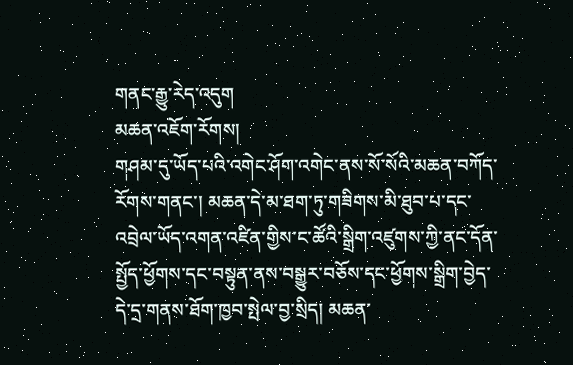གནང་རྒྱུ་རེད་འདུག
མཆན་འཇོག་རོགས།
གཤམ་དུ་ཡོད་པའི་འགེང་ཤོག་འགེང་ནས་སོ་སོའི་མཆན་བཀོད་རོགས་གནང་། མཆན་དེ་མ་ཐག་ཏུ་གཟིགས་མི་ཐུབ་པ་དང་འབྲེལ་ཡོད་འགན་འཛིན་གྱིས་ང་ཚོའི་སྒྲིག་འཛུགས་ཀྱི་ནང་དོན་སྤྱོད་ཕྱོགས་དང་བསྟུན་ནས་བསྒྱུར་བཅོས་དང་ཕྱོགས་སྒྲིག་བྱེད་དེ་དྲ་གནས་ཐོག་ཁྱབ་སྤེལ་བྱ་སྲིད། མཆན་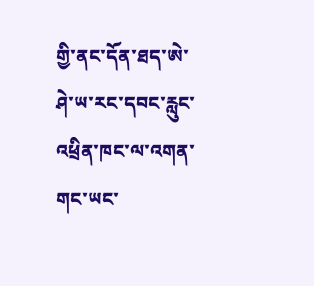གྱི་ནང་དོན་ཐད་ཨེ་ཤེ་ཡ་རང་དབང་རླུང་འཕྲིན་ཁང་ལ་འགན་གང་ཡང་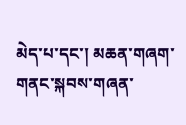མེད་པ་དང་། མཆན་གཞག་གནང་སྐབས་གཞན་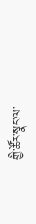གྱི་ཚོར་སྣང་ལ་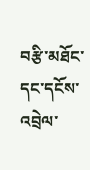བརྩི་མཐོང་དང་དངོས་འབྲེལ་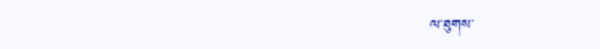ལ་ཐུགས་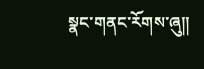སྣང་གནང་རོགས་ཞུ༎